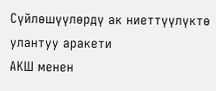Сүйлөшүүлөрдү ак ниеттүүлүктө улантуу аракети
АКШ менен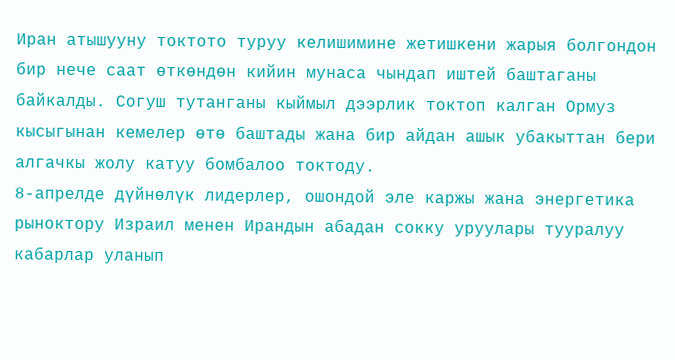Иран атышууну токтото туруу келишимине жетишкени жарыя болгондон бир нече саат өткөндөн кийин мунаса чындап иштей баштаганы байкалды. Согуш тутанганы кыймыл дээрлик токтоп калган Ормуз кысыгынан кемелер өтө баштады жана бир айдан ашык убакыттан бери алгачкы жолу катуу бомбалоо токтоду.
8-апрелде дүйнөлүк лидерлер, ошондой эле каржы жана энергетика рыноктору Израил менен Ирандын абадан сокку уруулары тууралуу кабарлар уланып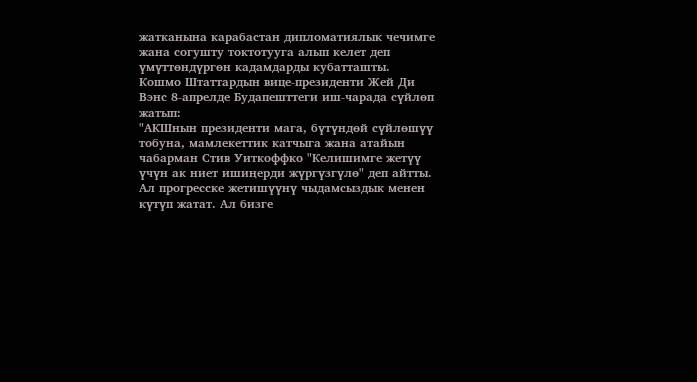жатканына карабастан дипломатиялык чечимге жана согушту токтотууга алып келет деп үмүттөндүргөн кадамдарды кубатташты.
Кошмо Штаттардын вице-президенти Жей Ди Вэнс 8-апрелде Будапешттеги иш-чарада сүйлөп жатып:
"АКШнын президенти мага, бүтүндөй сүйлөшүү тобуна, мамлекеттик катчыга жана атайын чабарман Стив Уиткоффко "Келишимге жетүү үчүн ак ниет ишиңерди жүргүзгүлө" деп айтты. Ал прогресске жетишүүнү чыдамсыздык менен күтүп жатат. Ал бизге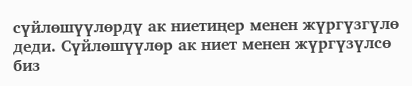сүйлөшүүлөрдү ак ниетиңер менен жүргүзгүлө деди. Сүйлөшүүлөр ак ниет менен жүргүзүлсө биз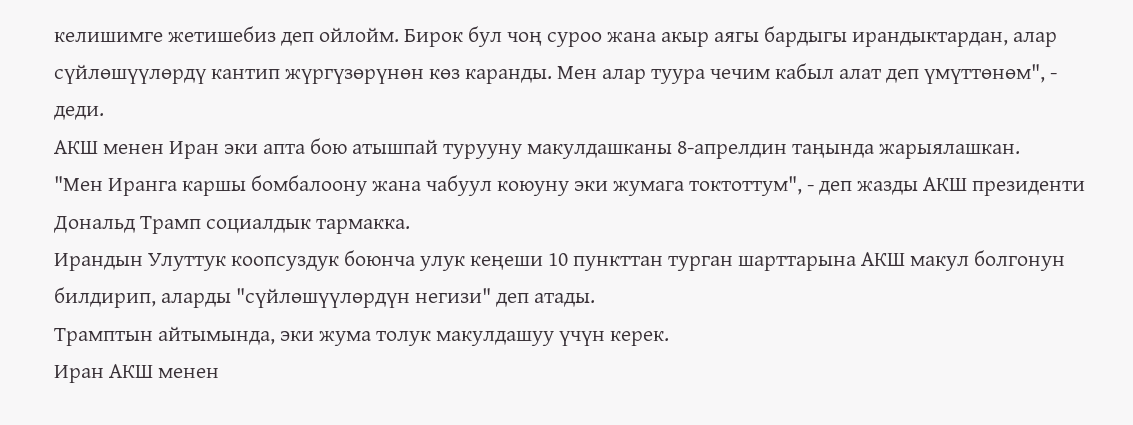келишимге жетишебиз деп ойлойм. Бирок бул чоң суроо жана акыр аягы бардыгы ирандыктардан, алар сүйлөшүүлөрдү кантип жүргүзөрүнөн көз каранды. Мен алар туура чечим кабыл алат деп үмүттөнөм", - деди.
АКШ менен Иран эки апта бою атышпай турууну макулдашканы 8-апрелдин таңында жарыялашкан.
"Мен Иранга каршы бомбалоону жана чабуул коюуну эки жумага токтоттум", - деп жазды АКШ президенти Дональд Трамп социалдык тармакка.
Ирандын Улуттук коопсуздук боюнча улук кеңеши 10 пункттан турган шарттарына АКШ макул болгонун билдирип, аларды "сүйлөшүүлөрдүн негизи" деп атады.
Трамптын айтымында, эки жума толук макулдашуу үчүн керек.
Иран АКШ менен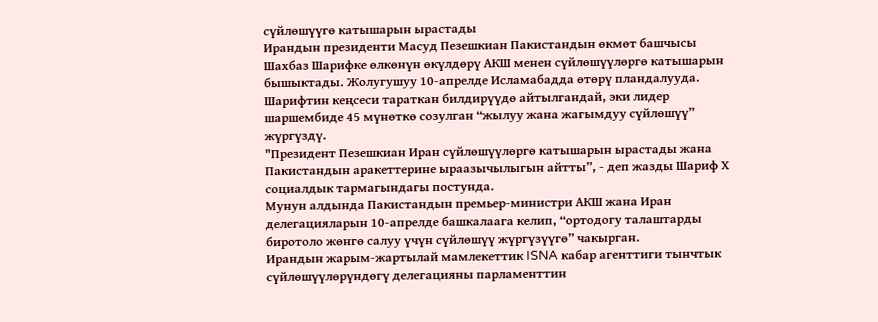сүйлөшүүгө катышарын ырастады
Ирандын президенти Масуд Пезешкиан Пакистандын өкмөт башчысы Шахбаз Шарифке өлкөнүн өкүлдөрү АКШ менен сүйлөшүүлөргө катышарын бышыктады. Жолугушуу 10-апрелде Исламабадда өтөрү пландалууда.
Шарифтин кеңсеси тараткан билдирүүдө айтылгандай, эки лидер шаршембиде 45 мүнөткө созулган “жылуу жана жагымдуу сүйлөшүү” жүргүздү.
"Президент Пезешкиан Иран сүйлөшүүлөргө катышарын ырастады жана Пакистандын аракеттерине ыраазычылыгын айтты”, - деп жазды Шариф Х социалдык тармагындагы постунда.
Мунун алдында Пакистандын премьер-министри АКШ жана Иран делегацияларын 10-апрелде башкалаага келип, “ортодогу талаштарды биротоло жөнгө салуу үчүн сүйлөшүү жүргүзүүгө” чакырган.
Ирандын жарым-жартылай мамлекеттик ISNA кабар агенттиги тынчтык сүйлөшүүлөрүндөгү делегацияны парламенттин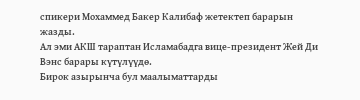спикери Мохаммед Бакер Калибаф жетектеп барарын жазды.
Ал эми АКШ тараптан Исламабадга вице-президент Жей Ди Вэнс барары күтүлүүдө.
Бирок азырынча бул маалыматтарды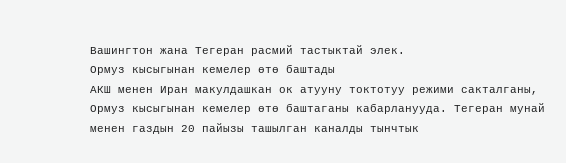Вашингтон жана Тегеран расмий тастыктай элек.
Ормуз кысыгынан кемелер өтө баштады
АКШ менен Иран макулдашкан ок атууну токтотуу режими сакталганы, Ормуз кысыгынан кемелер өтө баштаганы кабарланууда. Тегеран мунай менен газдын 20 пайызы ташылган каналды тынчтык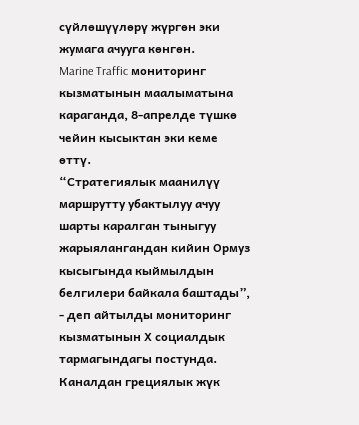сүйлөшүүлөрү жүргөн эки жумага ачууга көнгөн.
Marine Traffic мониторинг кызматынын маалыматына караганда, 8-апрелде түшкө чейин кысыктан эки кеме өттү.
“Стратегиялык маанилүү маршрутту убактылуу ачуу шарты каралган тыныгуу жарыялангандан кийин Ормуз кысыгында кыймылдын белгилери байкала баштады”, - деп айтылды мониторинг кызматынын Х социалдык тармагындагы постунда.
Каналдан грециялык жүк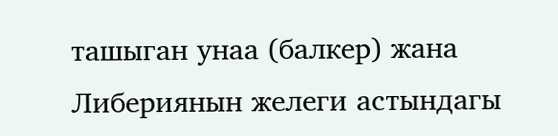ташыган унаа (балкер) жана Либериянын желеги астындагы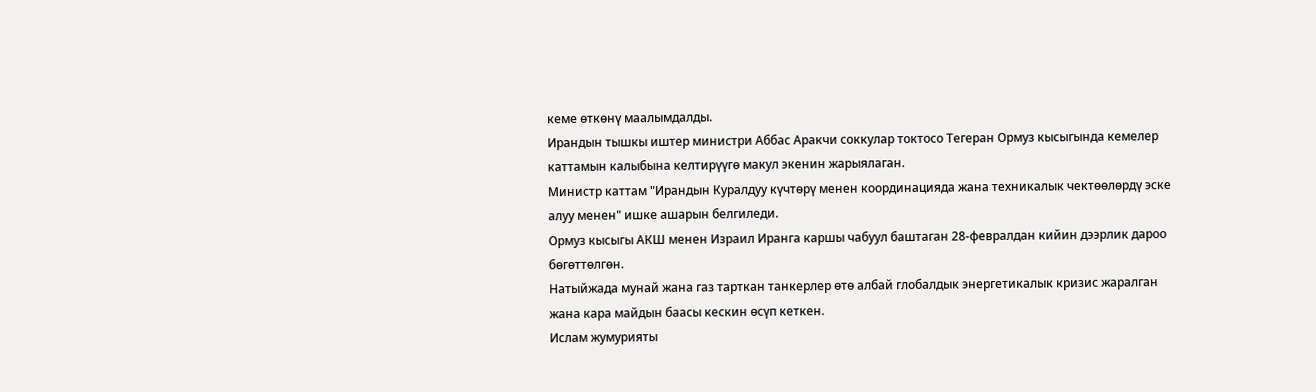кеме өткөнү маалымдалды.
Ирандын тышкы иштер министри Аббас Аракчи соккулар токтосо Тегеран Ормуз кысыгында кемелер каттамын калыбына келтирүүгө макул экенин жарыялаган.
Министр каттам "Ирандын Куралдуу күчтөрү менен координацияда жана техникалык чектөөлөрдү эске алуу менен" ишке ашарын белгиледи.
Ормуз кысыгы АКШ менен Израил Иранга каршы чабуул баштаган 28-февралдан кийин дээрлик дароо бөгөттөлгөн.
Натыйжада мунай жана газ тарткан танкерлер өтө албай глобалдык энергетикалык кризис жаралган жана кара майдын баасы кескин өсүп кеткен.
Ислам жумурияты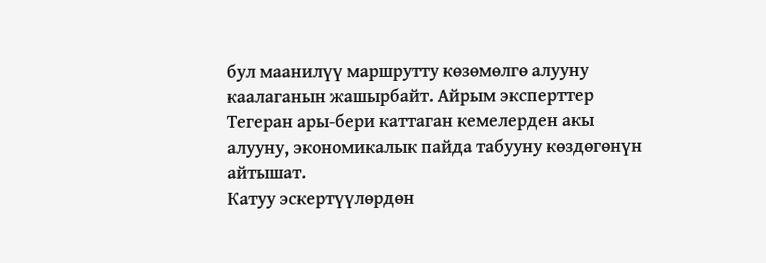бул маанилүү маршрутту көзөмөлгө алууну каалаганын жашырбайт. Айрым эксперттер Тегеран ары-бери каттаган кемелерден акы алууну, экономикалык пайда табууну көздөгөнүн айтышат.
Катуу эскертүүлөрдөн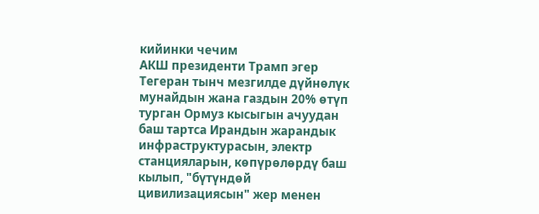кийинки чечим
АКШ президенти Трамп эгер Тегеран тынч мезгилде дүйнөлүк мунайдын жана газдын 20% өтүп турган Ормуз кысыгын ачуудан баш тартса Ирандын жарандык инфраструктурасын, электр станцияларын, көпүрөлөрдү баш кылып, "бүтүндөй цивилизациясын" жер менен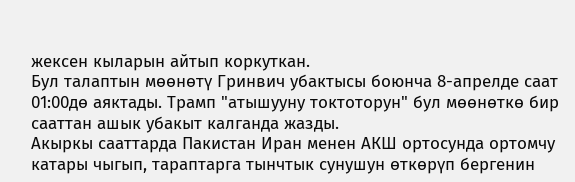жексен кыларын айтып коркуткан.
Бул талаптын мөөнөтү Гринвич убактысы боюнча 8-апрелде саат 01:00дө аяктады. Трамп "атышууну токтоторун" бул мөөнөткө бир сааттан ашык убакыт калганда жазды.
Акыркы сааттарда Пакистан Иран менен АКШ ортосунда ортомчу катары чыгып, тараптарга тынчтык сунушун өткөрүп бергенин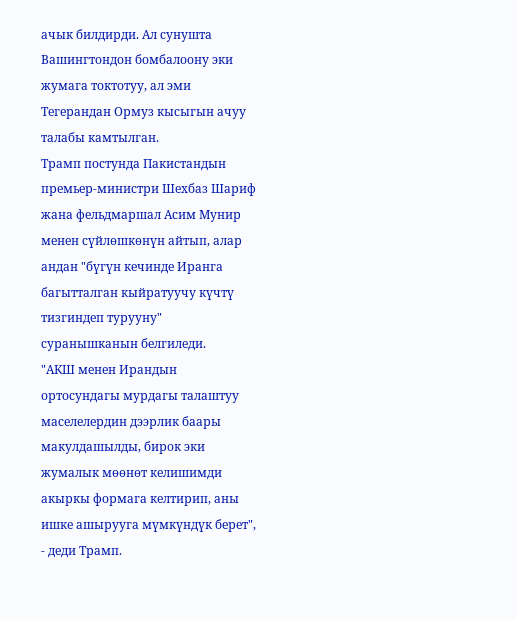ачык билдирди. Ал сунушта Вашингтондон бомбалоону эки жумага токтотуу, ал эми Тегерандан Ормуз кысыгын ачуу талабы камтылган.
Трамп постунда Пакистандын премьер-министри Шехбаз Шариф жана фельдмаршал Асим Мунир менен сүйлөшкөнүн айтып, алар андан "бүгүн кечинде Иранга багытталган кыйратуучу күчтү тизгиндеп турууну" суранышканын белгиледи.
"АКШ менен Ирандын ортосундагы мурдагы талаштуу маселелердин дээрлик баары макулдашылды, бирок эки жумалык мөөнөт келишимди акыркы формага келтирип, аны ишке ашырууга мүмкүндүк берет", - деди Трамп.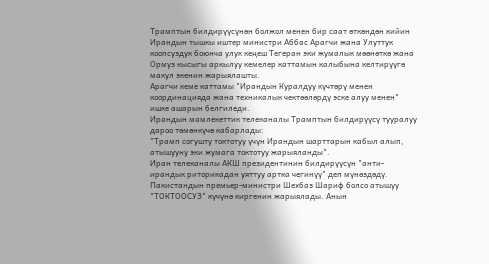Трамптын билдирүүсүнөн болжол менен бир саат өткөндөн кийин Ирандын тышкы иштер министри Аббас Арагчи жана Улуттук коопсуздук боюнча улук кеңеш Тегеран эки жумалык мөөнөткө жана Ормуз кысыгы аркылуу кемелер каттамын калыбына келтирүүгө макул экенин жарыялашты.
Арагчи кеме каттамы "Ирандын Куралдуу күчтөрү менен координацияда жана техникалык чектөөлөрдү эске алуу менен" ишке ашарын белгиледи.
Ирандын мамлекеттик телеканалы Трамптын билдирүүсү тууралуу дароо төмөнкүчө кабарлады:
"Трамп согушту токтотуу үчүн Ирандын шарттарын кабыл алып, атышууну эки жумага токтотуу жарыяланды".
Иран телеканалы АКШ президентинин билдирүүсүн "анти-ирандык риторикадан уяттуу артка чегинүү" деп мүнөздөдү.
Пакистандын премьер-министри Шехбаз Шариф болсо атышуу "ТОКТООСУЗ" күчүнө киргенин жарыялады. Анын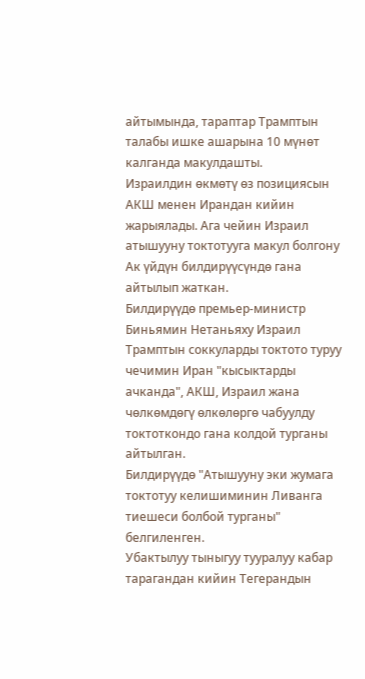айтымында, тараптар Трамптын талабы ишке ашарына 10 мүнөт калганда макулдашты.
Израилдин өкмөтү өз позициясын АКШ менен Ирандан кийин жарыялады. Ага чейин Израил атышууну токтотууга макул болгону Ак үйдүн билдирүүсүндө гана айтылып жаткан.
Билдирүүдө премьер-министр Биньямин Нетаньяху Израил Трамптын соккуларды токтото туруу чечимин Иран "кысыктарды ачканда", АКШ, Израил жана чөлкөмдөгү өлкөлөргө чабуулду токтоткондо гана колдой турганы айтылган.
Билдирүүдө "Атышууну эки жумага токтотуу келишиминин Ливанга тиешеси болбой турганы" белгиленген.
Убактылуу тыныгуу тууралуу кабар тарагандан кийин Тегерандын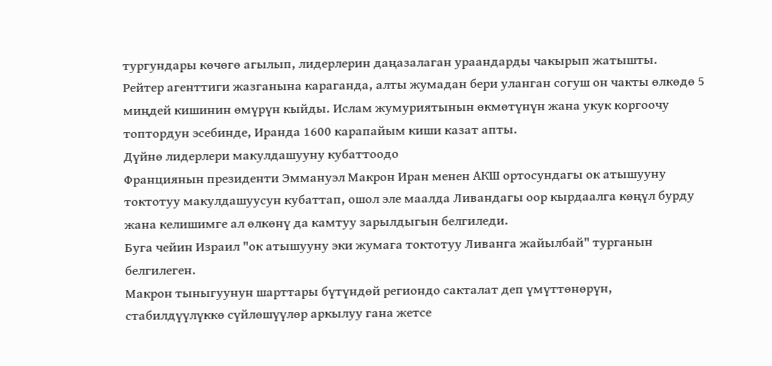тургундары көчөгө агылып, лидерлерин даңазалаган ураандарды чакырып жатышты.
Рейтер агенттиги жазганына караганда, алты жумадан бери уланган согуш он чакты өлкөдө 5 миңдей кишинин өмүрүн кыйды. Ислам жумуриятынын өкмөтүнүн жана укук коргоочу топтордун эсебинде, Иранда 1600 карапайым киши казат апты.
Дүйнө лидерлери макулдашууну кубаттоодо
Франциянын президенти Эммануэл Макрон Иран менен АКШ ортосундагы ок атышууну токтотуу макулдашуусун кубаттап, ошол эле маалда Ливандагы оор кырдаалга көңүл бурду жана келишимге ал өлкөнү да камтуу зарылдыгын белгиледи.
Буга чейин Израил "ок атышууну эки жумага токтотуу Ливанга жайылбай" турганын белгилеген.
Макрон тыныгуунун шарттары бүтүндөй региондо сакталат деп үмүттөнөрүн, стабилдүүлүккө сүйлөшүүлөр аркылуу гана жетсе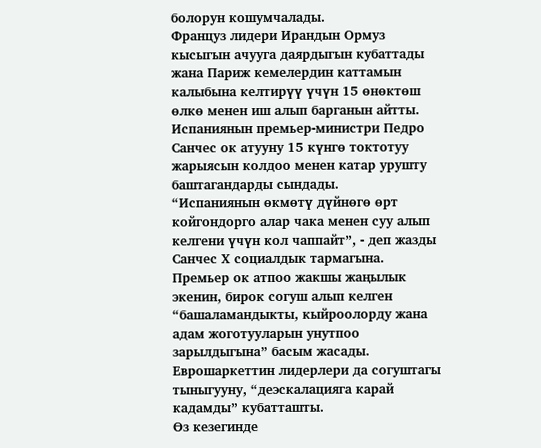болорун кошумчалады.
Француз лидери Ирандын Ормуз кысыгын ачууга даярдыгын кубаттады жана Париж кемелердин каттамын калыбына келтирүү үчүн 15 өнөктөш өлкө менен иш алып барганын айтты.
Испаниянын премьер-министри Педро Санчес ок атууну 15 күнгө токтотуу жарыясын колдоо менен катар урушту баштагандарды сындады.
“Испаниянын өкмөтү дүйнөгө өрт койгондорго алар чака менен суу алып келгени үчүн кол чаппайт”, - деп жазды Санчес Х социалдык тармагына.
Премьер ок атпоо жакшы жаңылык экенин, бирок согуш алып келген “башаламандыкты, кыйроолорду жана адам жоготууларын унутпоо зарылдыгына” басым жасады.
Еврошаркеттин лидерлери да согуштагы тыныгууну, “деэскалацияга карай кадамды” кубатташты.
Өз кезегинде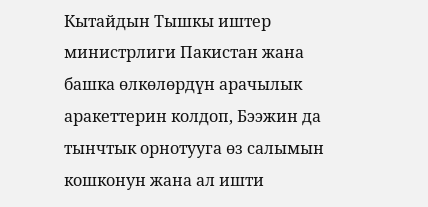Кытайдын Тышкы иштер министрлиги Пакистан жана башка өлкөлөрдүн арачылык аракеттерин колдоп, Бээжин да тынчтык орнотууга өз салымын кошконун жана ал ишти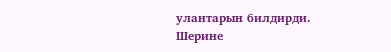улантарын билдирди.
Шерине